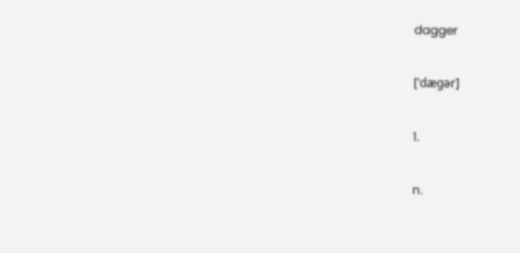dagger

[ˈdægər]

1.

n.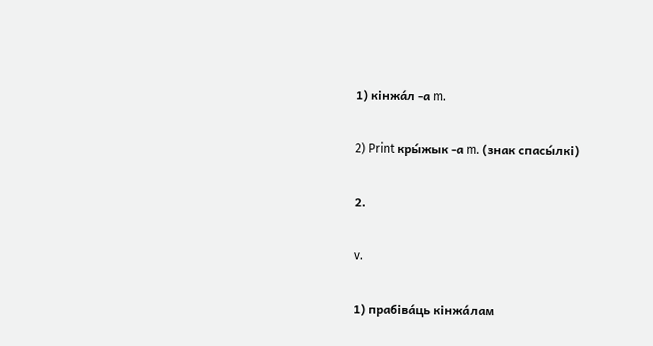1) кінжа́л -а m.

2) Print кры́жык -а m. (знак спасы́лкі)

2.

v.

1) прабіва́ць кінжа́лам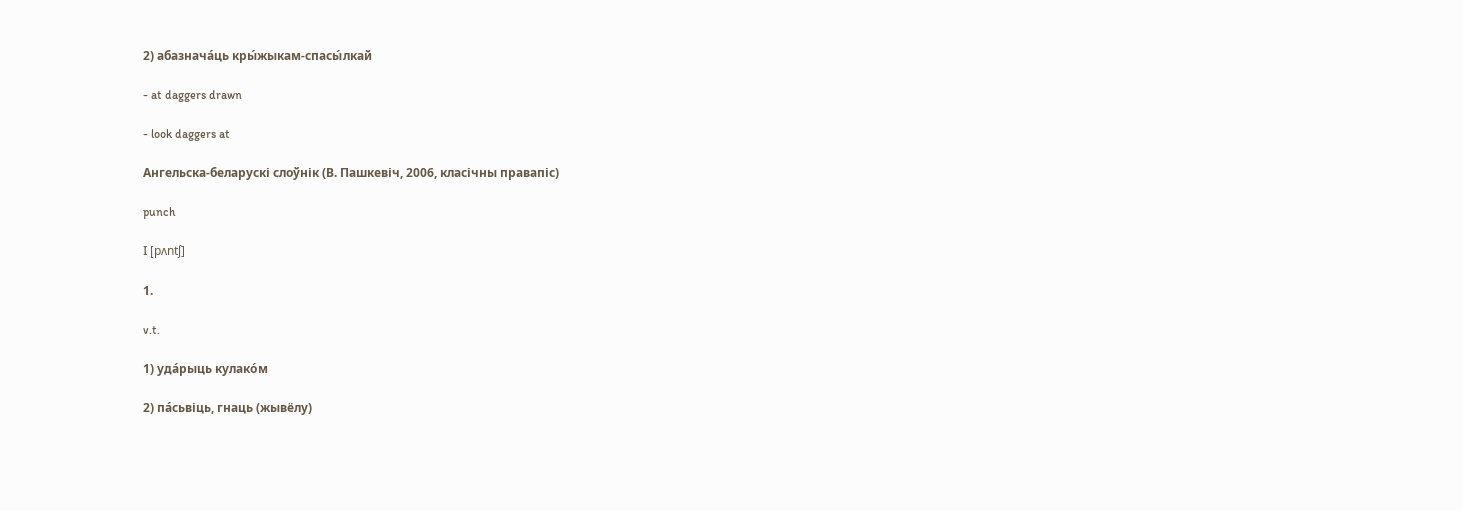2) абазнача́ць кры́жыкам-спасы́лкай

- at daggers drawn

- look daggers at

Ангельска-беларускі слоўнік (В. Пашкевіч, 2006, класічны правапіс)

punch

I [pʌntʃ]

1.

v.t.

1) уда́рыць кулако́м

2) па́сьвіць, гнаць (жывёлу)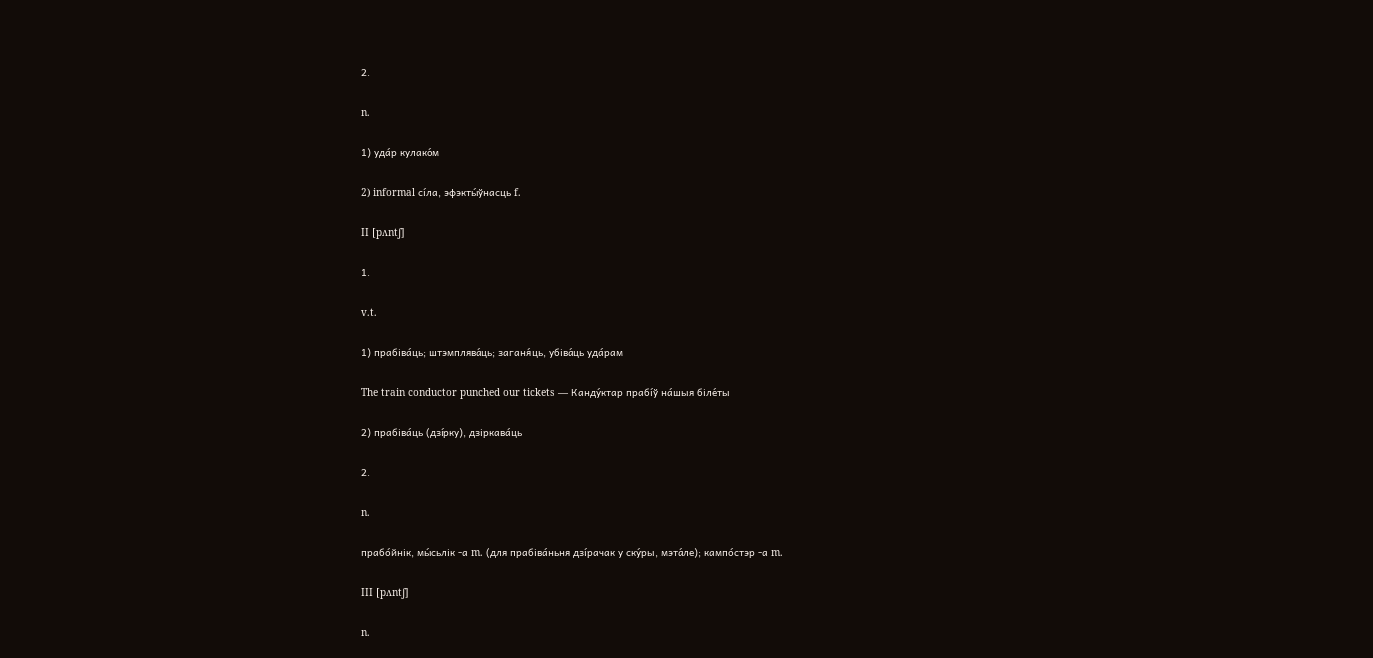2.

n.

1) уда́р кулако́м

2) informal сі́ла, эфэкты́ўнасць f.

II [pʌntʃ]

1.

v.t.

1) прабіва́ць; штэмплява́ць; заганя́ць, убіва́ць уда́рам

The train conductor punched our tickets — Канду́ктар прабі́ў на́шыя біле́ты

2) прабіва́ць (дзі́рку), дзіркава́ць

2.

n.

прабо́йнік, мы́сьлік -а m. (для прабіва́ньня дзі́рачак у ску́ры, мэта́ле); кампо́стэр -а m.

III [pʌntʃ]

n.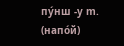пу́нш -у m. (напо́й)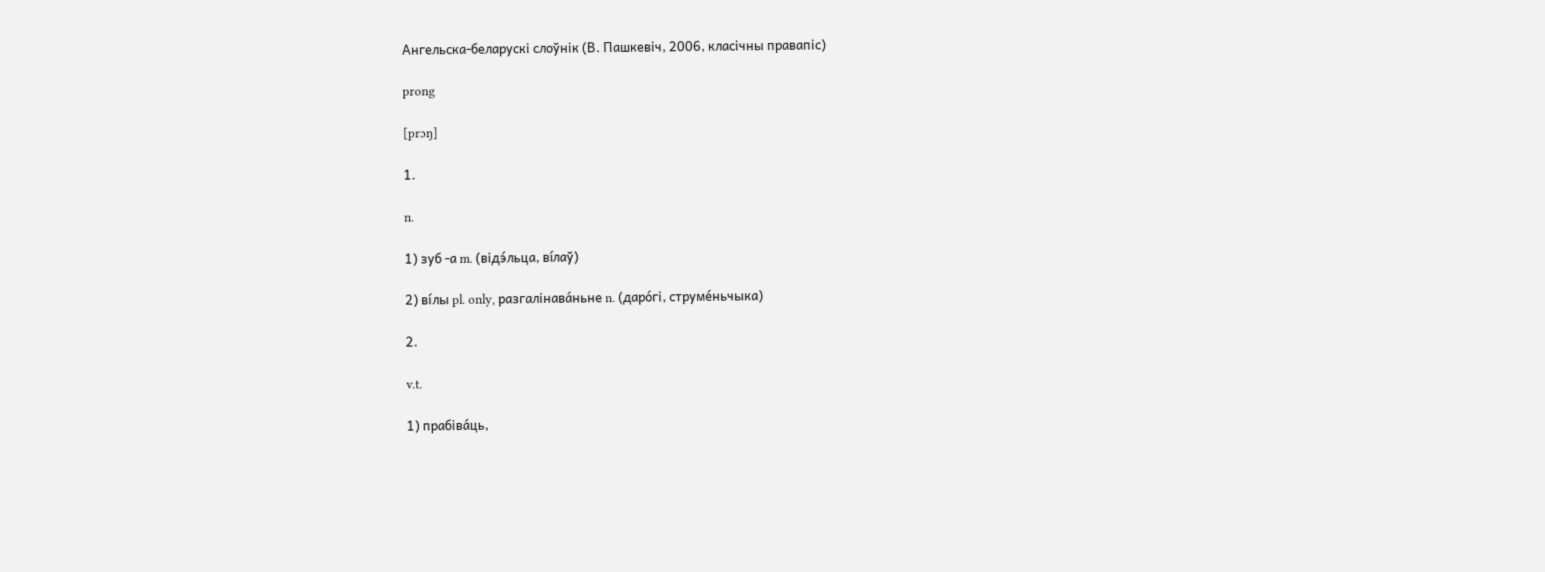Ангельска-беларускі слоўнік (В. Пашкевіч, 2006, класічны правапіс)

prong

[prɔŋ]

1.

n.

1) зуб -а m. (відэ́льца, ві́лаў)

2) ві́лы pl. only, разгалінава́ньне n. (даро́гі, струме́ньчыка)

2.

v.t.

1) прабіва́ць,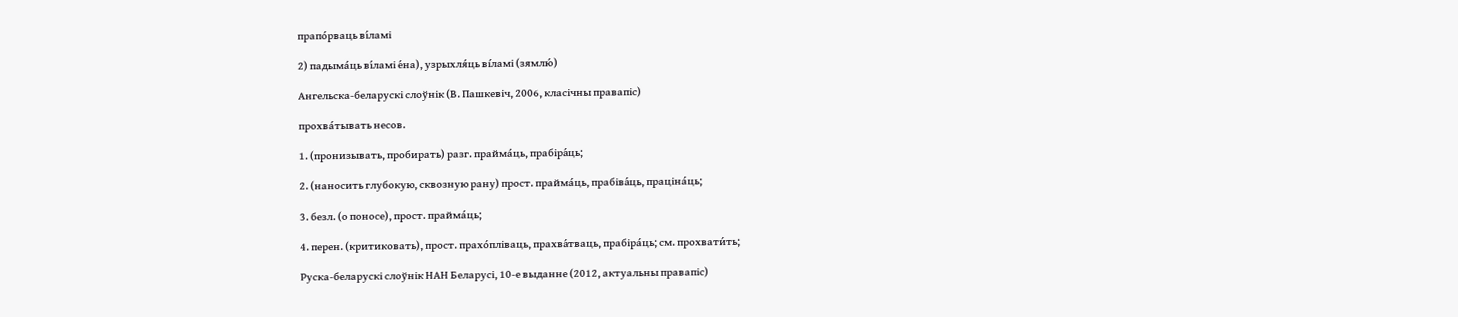прапо́рваць ві́ламі

2) падыма́ць ві́ламі е́на), узрыхля́ць ві́ламі (зямлю́)

Ангельска-беларускі слоўнік (В. Пашкевіч, 2006, класічны правапіс)

прохва́тывать несов.

1. (пронизывать, пробирать) разг. прайма́ць, прабіра́ць;

2. (наносить глубокую, сквозную рану) прост. прайма́ць, прабіва́ць, праціна́ць;

3. безл. (о поносе), прост. прайма́ць;

4. перен. (критиковать), прост. прахо́пліваць, прахва́тваць, прабіра́ць; см. прохвати́ть;

Руска-беларускі слоўнік НАН Беларусі, 10-е выданне (2012, актуальны правапіс)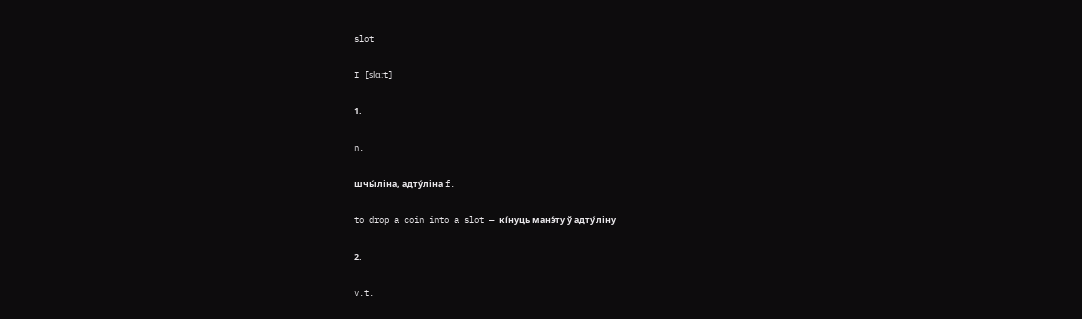slot

I [slɑ:t]

1.

n.

шчы́ліна, адту́ліна f.

to drop a coin into a slot — кі́нуць манэ́ту ў адту́ліну

2.

v.t.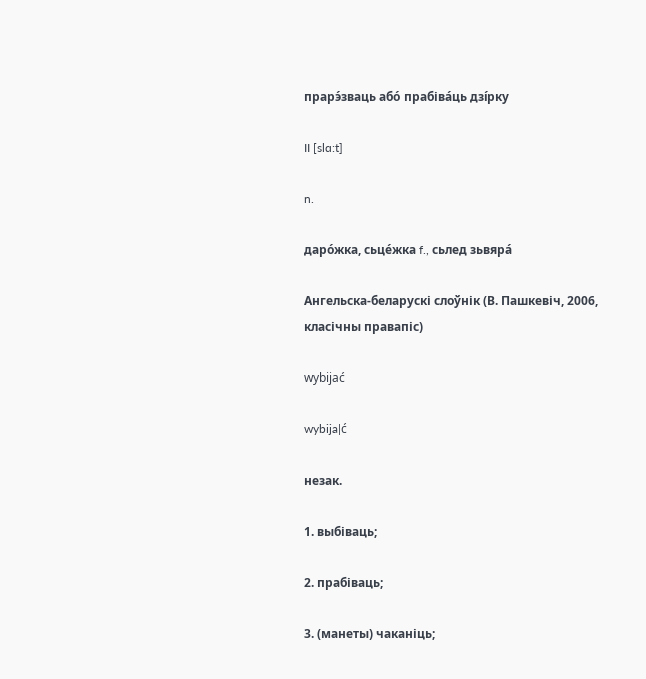прарэ́зваць або́ прабіва́ць дзі́рку

II [slɑ:t]

n.

даро́жка, сьце́жка f., сьлед зьвяра́

Ангельска-беларускі слоўнік (В. Пашкевіч, 2006, класічны правапіс)

wybijać

wybija|ć

незак.

1. выбіваць;

2. прабіваць;

3. (манеты) чаканіць;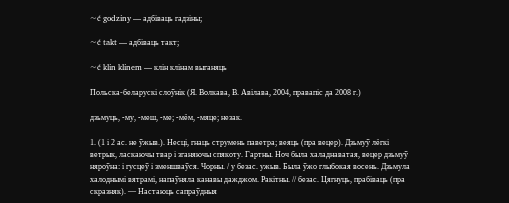~ć godziny — адбіваць гадзіны;

~ć takt — адбіваць такт;

~ć klin klinem — клін клінам выганяць

Польска-беларускі слоўнік (Я. Волкава, В. Авілава, 2004, правапіс да 2008 г.)

дзьмуць, ‑му, ‑меш, ‑ме; ‑мём, ‑мяце; незак.

1. (1 і 2 ас. не ўжыв.). Несці, гнаць струмень паветра; веяць (пра вецер). Дзьмуў лёгкі ветрык, ласкаючы твар і зганяючы спякоту. Гартны. Ноч была халаднаватая, вецер дзьмуў няроўна: і гусцеў і зменшваўся. Чорны. / у безас. ужыв. Была ўжо глыбокая восень. Дзьмула халоднымі вятрамі, напаўняла канавы дажджом. Ракітны. // безас. Цягнуць, прабіваць (пра скразняк). — Настаюць сапраўдныя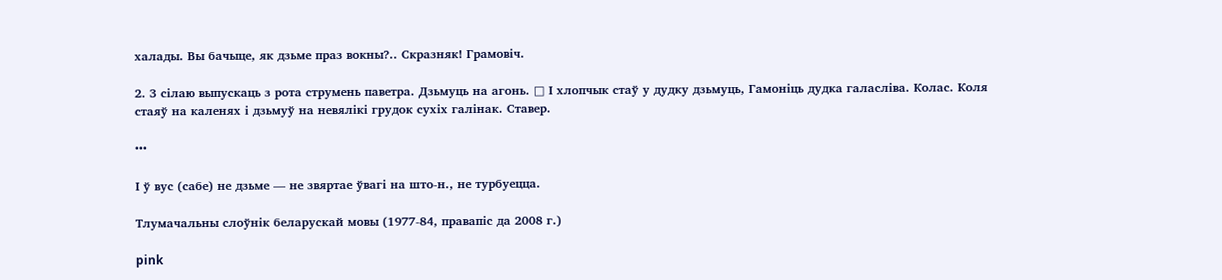халады. Вы бачыце, як дзьме праз вокны?.. Скразняк! Грамовіч.

2. З сілаю выпускаць з рота струмень паветра. Дзьмуць на агонь. □ І хлопчык стаў у дудку дзьмуць, Гамоніць дудка галасліва. Колас. Коля стаяў на каленях і дзьмуў на невялікі грудок сухіх галінак. Ставер.

•••

І ў вус (сабе) не дзьме — не звяртае ўвагі на што‑н., не турбуецца.

Тлумачальны слоўнік беларускай мовы (1977-84, правапіс да 2008 г.)

pink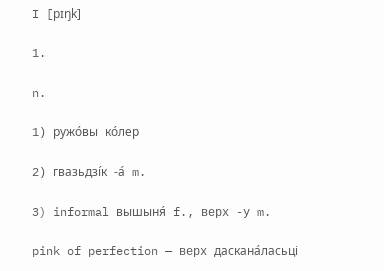I [pɪŋk]

1.

n.

1) ружо́вы ко́лер

2) гвазьдзі́к -а́ m.

3) informal вышыня́ f., верх -у m.

pink of perfection — верх даскана́ласьці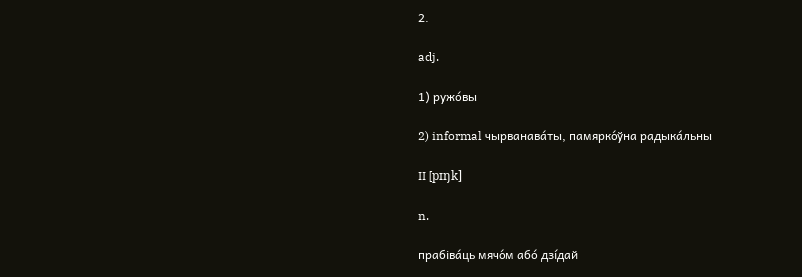2.

adj.

1) ружо́вы

2) informal чырванава́ты, памярко́ўна радыка́льны

II [pɪŋk]

n.

прабіва́ць мячо́м або́ дзі́дай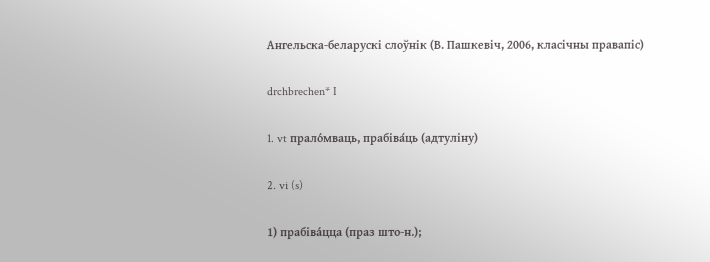Ангельска-беларускі слоўнік (В. Пашкевіч, 2006, класічны правапіс)

drchbrechen* I

1. vt прало́мваць, прабіва́ць (адтуліну)

2. vi (s)

1) прабіва́цца (праз што-н.);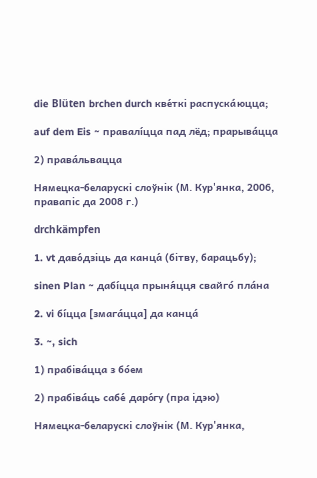die Blüten brchen durch кве́ткі распуска́юцца;

auf dem Eis ~ правалі́цца пад лёд; прарыва́цца

2) права́львацца

Нямецка-беларускі слоўнік (М. Кур'янка, 2006, правапіс да 2008 г.)

drchkämpfen

1. vt даво́дзіць да канца́ (бітву, барацьбу);

sinen Plan ~ дабі́цца прыня́цця свайго́ пла́на

2. vi бі́цца [змага́цца] да канца́

3. ~, sich

1) прабіва́цца з бо́ем

2) прабіва́ць сабе́ даро́гу (пра ідэю)

Нямецка-беларускі слоўнік (М. Кур'янка,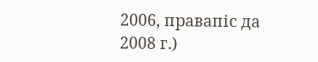2006, правапіс да 2008 г.)